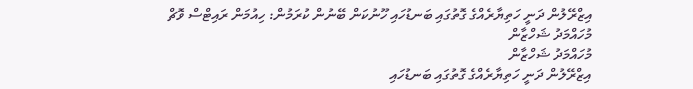އިޒްރޭލުން ދަނީ ހަތިޔާރެއްގެ ގޮތުގައި ބަނޑުހައި ހޫނުކަން ބޭނުން ކުރަމުން: ހިއުމަން ރައިޓްސް ވޮޗް
މުހައްމަދު ޝަހްޒާން
މުހައްމަދު ޝަހްޒާން
އިޒްރޭލުން ދަނީ ހަތިޔާރެއްގެ ގޮތުގައި ބަނޑުހައި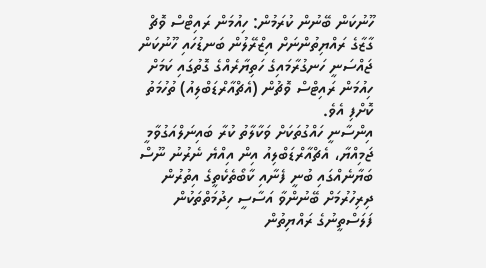ހޫނުކަން ބޭނުން ކުރަމުން: ހިއުމަން ރައިޓްސް ވޮޗް
ގާޒާގެ ރައްޔިތުންނަށް އިޒްރޭލުން ބަނޑުހައި ހޫނުކަން ޖައްސަނީ ހަނގުރާމައިގެ ހަތިޔާރެއްގެ ގޮތުގައި ކަމަށް ހިއުމަން ރައިޓްސް ވޮޗުން (އެޗްއާރްޑަބްލިއު) ތުހުމަތު ކޮށްފި އެވެ.
އިންސާނީ ހައްގުތަކަށް ވަކާލާތު ކުރާ ބައިނަލްއަގުވާމީ ޖަމިއްޔާ، އެޗްއާރްޑަބްލިއު އިން އިއްޔެ ނެރުނު ނޫސް ބަޔާނެއްގައި ބުނީ ފެނާއި ކާބޯތެކެތީގެ އިތުރުން ދިރިހުރުމަށް ބޭނުންވާ އަސާސީ ހިދުމަތްތަކުން ފަލަސްތީނުގެ ރައްޔިތުން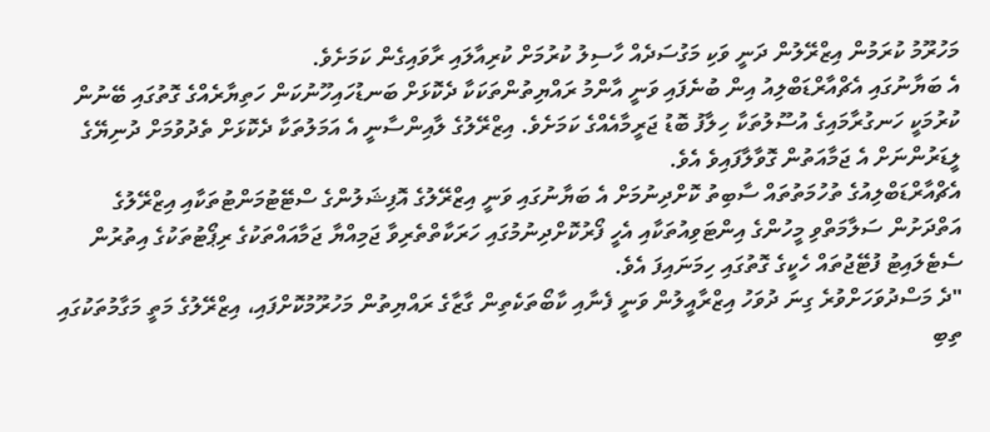މަހުރޫމު ކުރަމުން އިޒްރޭލުން ދަނީ ވަކި މަގުސަދެއް ހާސިލު ކުރުމަށް ކުރިއާލައި ރާވައިގެން ކަމަށެވެ.
އެ ބަޔާނުގައި އެޗްއާރްޑަބްލިއު އިން ބުނެފައި ވަނީ އާންމު ރައްޔިތުންތަކަކާ ދެކޮޅަށް ބަނޑުހައިހޫނުކަން ހަތިޔާރެއްގެ ގޮތުގައި ބޭނުން ކުރުމަކީ ހަނގުރާމައިގެ އުސޫލުތަކާ ހިލާފު ބޮޑު ޖަރީމާއެއްގެ ކަމަށެވެ. އިޒްރޭލުގެ ލާއިންސާނީ އެ އަމަލުތަކާ ދެކޮޅަށް ތެދުވުމަށް ދުނިޔޭގެ ލީޑަރުންނަށް އެ ޖަމާއަތުން ގޮވާލާފައިވެ އެވެ.
އެޗްއާރްޑަބްލިއުގެ ތުހުމަތުތައް ސާބިތު ކޮށްދިނުމަށް އެ ބަޔާނުގައި ވަނީ އިޒްރޭލުގެ އޮފިޝަލުންގެ ސްޓޭޓުމަންޓުތަކާއި އިޒްރޭލުގެ އަތްދަށުން ސަލާމަތްވި މީހުންގެ އިންޓަވިއުތަކާއި އެހީ ފޯރުކޮށްދިނުމުގައި ހަރަކާތްތެރިވާ ޖަމިއްޔާ ޖަމާއައްތަކުގެ ރިޕޯޓުތަކުގެ އިތުރުން ސެޓެލައިޓު ފުޓޭޖުތައް ހެކީގެ ގޮތުގައި ހިމަނައިފަ އެވެ.
"ދެ މަސްދުވަހަށްވުރެ ގިނަ ދުވަހު އިޒްރާއީލުން ވަނީ ފެނާއި ކާބޯތަކެތިން ގާޒާގެ ރައްޔިތުން މަހުރޫމުކޮށްފައި، އިޒްރޭލުގެ މަތީ މަގާމުތަކުގައި ތިބި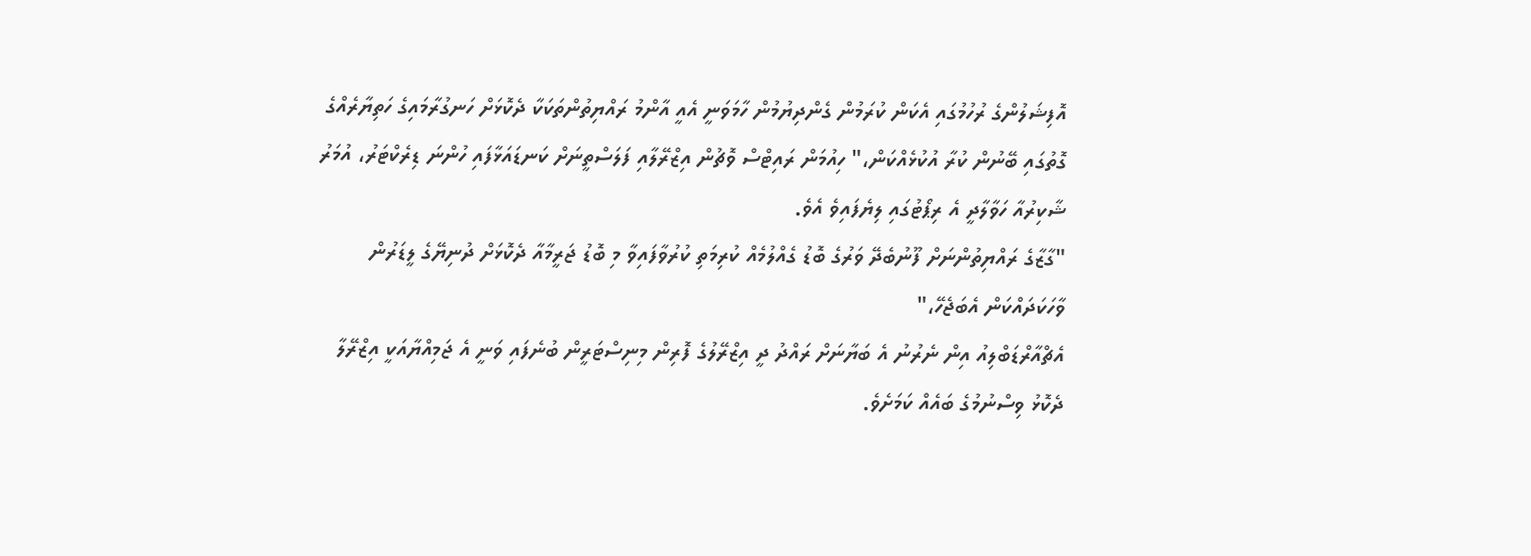އޮފިޝަލުންގެ ރުހުމުގައި އެކަން ކުރަމުން ގެންދިޔުމުން ހާމަވަނީ އެއީ އާންމު ރައްޔިތުންތަކަކާ ދެކޮޅަށް ހަނގުރާމައިގެ ހަތިޔާރެއްގެ ގޮތުގައި ބޭނުން ކުރާ އުކުޅެއްކަން،" ހިއުމަން ރައިޓްސް ވޮޗުން އިޒްރޭލާއި ފަލަސްތީނަށް ކަނޑައަޅާފައި ހުންނަ ޑިރެކްޓަރު، އުމަރު ޝާކިރުއާ ހަވާލާދީ އެ ރިޕޯޓުގައި ލިޔެފައިވެ އެވެ.
"ގާޒާގެ ރައްޔިތުންނަށް ފޫނުބެދޭ ވަރުގެ ބޮޑު ގެއްލުމެއް ކުރިމަތި ކުރުވާފައިވާ މި ބޮޑު ޖަރީމާއާ ދެކޮޅަށް ދުނިޔޭގެ ލީޑަރުން ވާހަކަދައްކަން އެބަޖެހޭ،"
އެޗްއާރްޑަބްލިއު އިން ނެރުނު އެ ބަޔާނަށް ރައްދު ދީ އިޒްރޭލުގެ ފޮރިން މިނިސްޓަރީން ބުނެފައި ވަނީ އެ ޖަމިއްޔާއަކީ އިޒްރޭލާ ދެކޮޅު ވިސްނުމުގެ ބައެއް ކަމަށެވެ.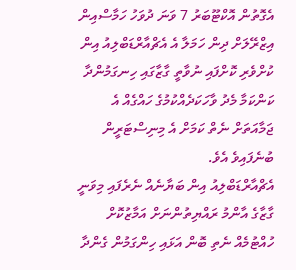އެގޮތުން އޮކްޓޫބަރު 7 ވަނަ ދުވަހު ހަމާސްއިން އިޒްރޭލަށް ދިން ހަމަލާ އެ އެޗްއާރްޑަބްލިއު އިން ކުށްވެރި ކޮށްފައި ނުވާތީ ގާޒާގައި ހިނގަމުންދާ ކަންކަމާ މެދު ވާހަކަދެއްކުމުގެ ހައްގެއް އެ ޖަމާއަތަށް ނެތް ކަމަށް އެ މިނިސްޓަރީން ބުނެފައިވެ އެވެ.
އެޗްއާރްޑަބްލިއު އިން ބަޔާނެއް ނެރެފައި މިވަނީ ގާޒާގެ އާންމު ރައްޔިތުންނަށް އަމާޒުކޮށް ހުއްޓުމެއް ނެތި ބޮން އަޅައި ހިންގަމުން ގެންދާ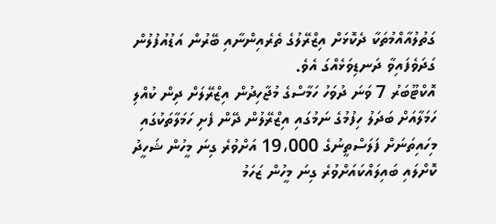ގަތުލުއާއްމުތަކާ ދެކޮޅަށް އިޒްރޭލުގެ ތެރެއިންނާއި ބޭރުން އަޑުއުފުލުން ގަދަވެފައިވާ ދަނޑިވަޅެއްގަ އެވެ.
އޮކްޓޫބަރު 7 ވަނަ ދުވަހު ހަމާސްގެ މުޖާހިދުން އިޒްރޭލަށް ދިން ކުއްލި ހަމަލާއަށް ބަދަލު ހިފުމުގެ ނަމުގައި އިޒްރޭލުން ދޭން ފެށި ހަމަލާތަކުގައި މިހައިތަނަށް ފަލަސްތީނުގެ 19،000 އަށްވުރެ ގިނަ މީހުން ޝަހީދު ކޮށްލައި ބައިލައްކައަށްވުރެ ގިނަ މީހުން ޒަހަމު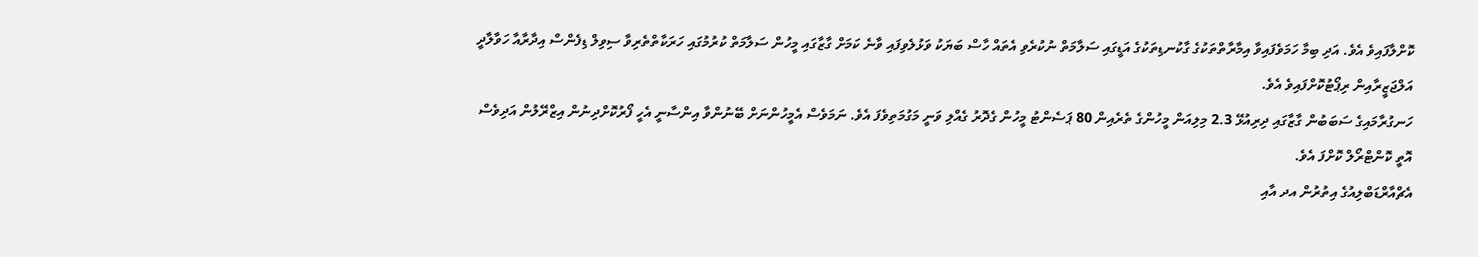ކޮށްލާފައިވެ އެވެ. އަދި ބިމާ ހަމަވެފައިވާ އިމާރާތްތަކުގެ ގާކުނޑިތަކުގެ އަޑީގައި ސަލާމަތް ނުކުރެވި އެތައް ހާސް ބަޔަކު ވަޅުލެވިފައި ވާނެ ކަމަށް ގާޒާގައި މީހުން ސަލާމަތް ކުރުމުގައި ހަރަކާތްތެރިވާ ސިވިލް ޑިފެންސް އިދާރާއާ ހަވާލާދީ އަލްޖަޒީރާއިން ރިޕޯޓުކޮށްފައިވެ އެވެ.
ހަނގުރާމައިގެ ސަބަބުން ގާޒާގައި ދިރިއުޅޭ 2.3 މިލިއަން މީހުންގެ ތެރެއިން 80 ޕަސެންޓު މީހުން ގެދޮރު ގެއްލި ވަނީ މަގުމަތިވެފަ އެވެ. ނަމަވެސް އެމީހުންނަށް ބޭނުންވާ އިންސާނީ އެހީ ފޯރުކޮށްދިނުން އިޒްރޭލުން އަދިވެސް އޮތީ ކޮންޓްރޯލް ކޮށްފަ އެވެ.
އެޗްއާރްޑަބްލިއުގެ އިތުރުން އދ އާއި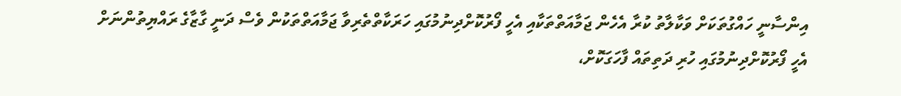އިންސާނީ ހައްގުތަކަށް ވަކާލާތު ކުރާ އެހެން ޖަމާއަތްތަކާއި އެހީ ފޯރުކޮށްދިނުމުގައި ހަރަކާތްތެރިވާ ޖަމާއަތްތަކުން ވެސް ދަނީ ގާޒާގެ ރައްޔިތުންނަށް އެހީ ފޯރުކޮށްދިނުމުގައި ހުރި ދަތިތައް ފާހަގަކޮށް،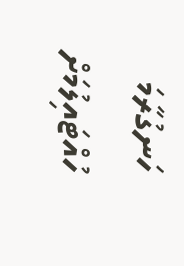ހަނގުރާމަ ހުއްޓައިލުމަށް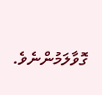ގޮވާލަމުންނެވެ.